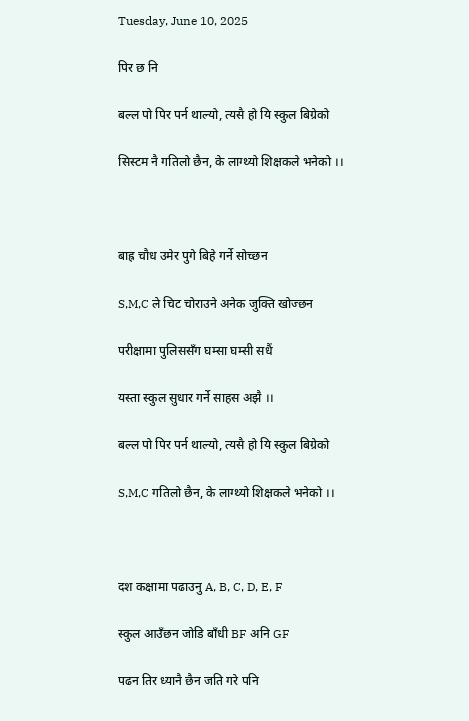Tuesday, June 10, 2025

पिर छ नि

बल्ल पो पिर पर्न थाल्यो, त्यसै हो यि स्कुल बिग्रेको

सिस्टम नै गतिलो छैन, के लाग्थ्यो शिक्षकले भनेको ।।



बाह्र चौध उमेर पुगे बिहे गर्ने सोच्छन

S,M,C ले चिट चोराउने अनेक जुक्ति खोज्छन

परीक्षामा पुलिससँग घम्सा घम्सी सधैं

यस्ता स्कुल सुधार गर्ने साहस अझै ।।

बल्ल पो पिर पर्न थाल्यो, त्यसै हो यि स्कुल बिग्रेको

S,M,C गतिलो छैन, के लाग्थ्यो शिक्षकले भनेको ।।



दश कक्षामा पढाउनु A, B, C, D, E, F

स्कुल आउँछन जोडि बाँधी BF अनि GF

पढन तिर ध्यानै छैन जति गरे पनि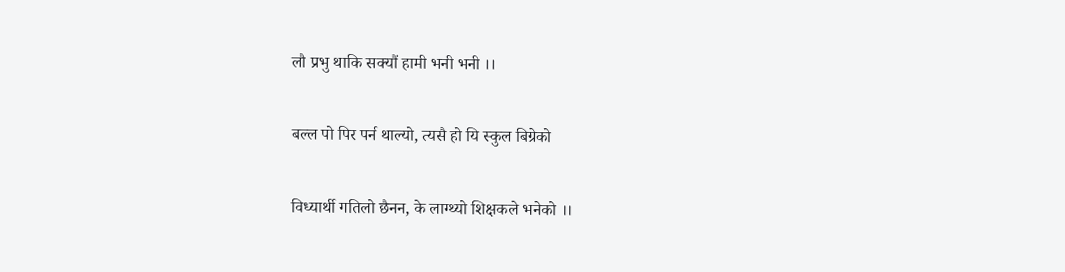लौ प्रभु थाकि सक्यौं हामी भनी भनी ।।

बल्ल पो पिर पर्न थाल्यो, त्यसै हो यि स्कुल बिग्रेको

विध्यार्थी गतिलो छैनन, के लाग्थ्यो शिक्षकले भनेको ।।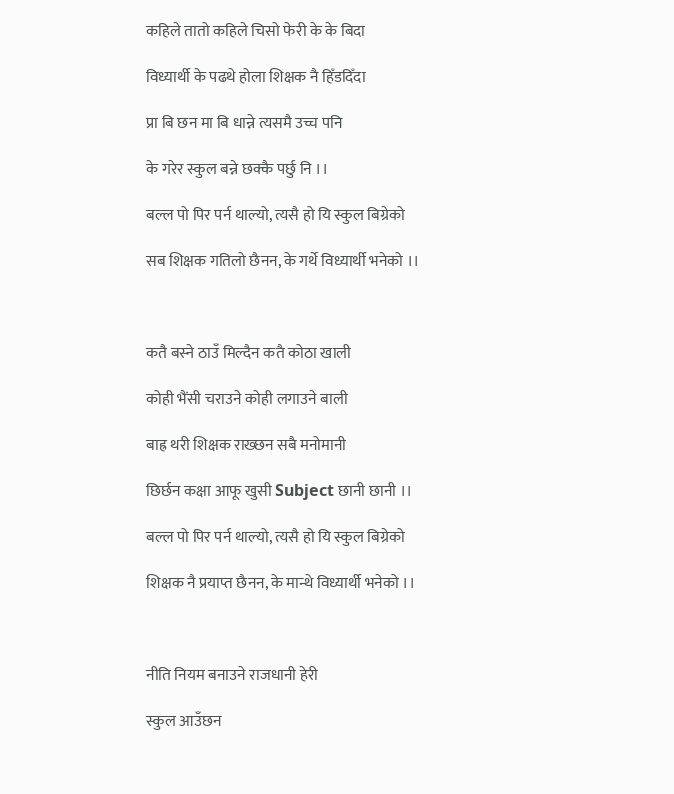कहिले तातो कहिले चिसो फेरी के के बिदा

विध्यार्थी के पढथे होला शिक्षक नै हिँडदिँदा

प्रा बि छन मा बि धान्ने त्यसमै उच्च पनि

के गरेर स्कुल बन्ने छक्कै पर्छु नि ।।

बल्ल पो पिर पर्न थाल्यो, त्यसै हो यि स्कुल बिग्रेको

सब शिक्षक गतिलो छैनन, के गर्थे विध्यार्थी भनेको ।।



कतै बस्ने ठाउँ मिल्दैन कतै कोठा खाली

कोही भैंसी चराउने कोही लगाउने बाली

बाह्र थरी शिक्षक राख्छन सबै मनोमानी

छिर्छन कक्षा आफू खुसी Subject छानी छानी ।।

बल्ल पो पिर पर्न थाल्यो, त्यसै हो यि स्कुल बिग्रेको

शिक्षक नै प्रयाप्त छैनन, के मान्थे विध्यार्थी भनेको ।।



नीति नियम बनाउने राजधानी हेरी

स्कुल आउँछन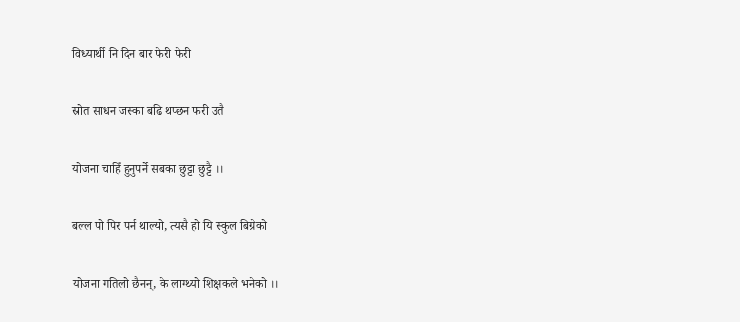विध्यार्थी नि दिन बार फेरी फेरी

स्रोत साधन जस्का बढि थप्छन फरी उतै

योजना चाहिँ हुनुपर्ने सबका छुट्टा छुट्टै ।।

बल्ल पो पिर पर्न थाल्यो, त्यसै हो यि स्कुल बिग्रेको

योजना गतिलो छैनन्, के लाग्थ्यो शिक्षकले भनेको ।।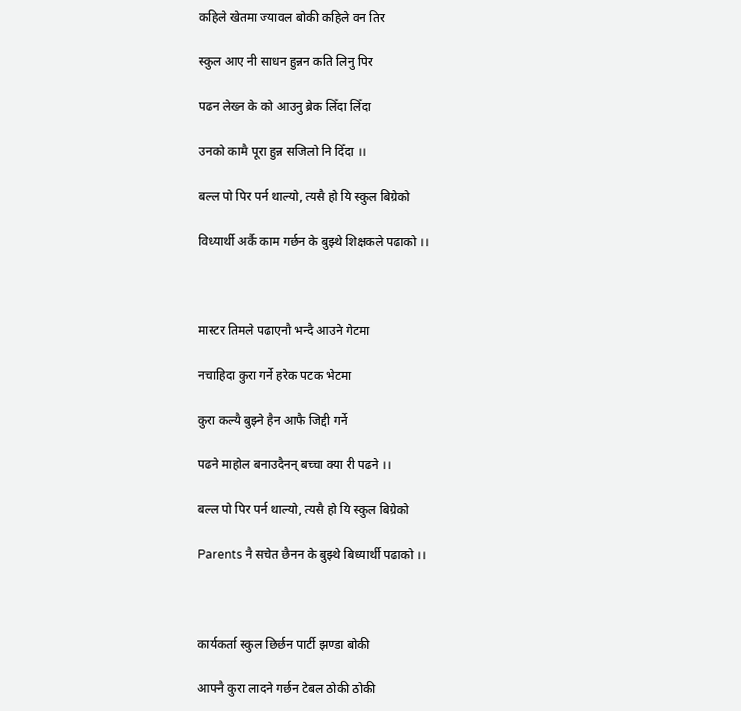कहिले खेतमा ज्यावल बोकी कहिले वन तिर

स्कुल आए नी साधन हुन्नन कति लिनु पिर

पढन लेख्न के को आउनु ब्रेक लिँदा लिँदा

उनको कामै पूरा हुन्न सजिलो नि दिँदा ।।

बल्ल पो पिर पर्न थाल्यो, त्यसै हो यि स्कुल बिग्रेको

विध्यार्थी अर्कै काम गर्छन के बुझ्थे शिक्षकले पढाको ।।



मास्टर तिमले पढाएनौ भन्दै आउने गेटमा

नचाहिदा कुरा गर्ने हरेक पटक भेटमा

कुरा कल्यै बुझ्ने हैन आफै जिद्दी गर्ने

पढने माहोल बनाउदैनन् बच्चा क्या री पढने ।।

बल्ल पो पिर पर्न थाल्यो, त्यसै हो यि स्कुल बिग्रेको

Parents नै सचेत छैनन के बुझ्थे बिध्यार्थी पढाको ।।



कार्यकर्ता स्कुल छिर्छन पार्टी झण्डा बोकी

आफ्नै कुरा लादने गर्छन टेबल ठोकी ठोकी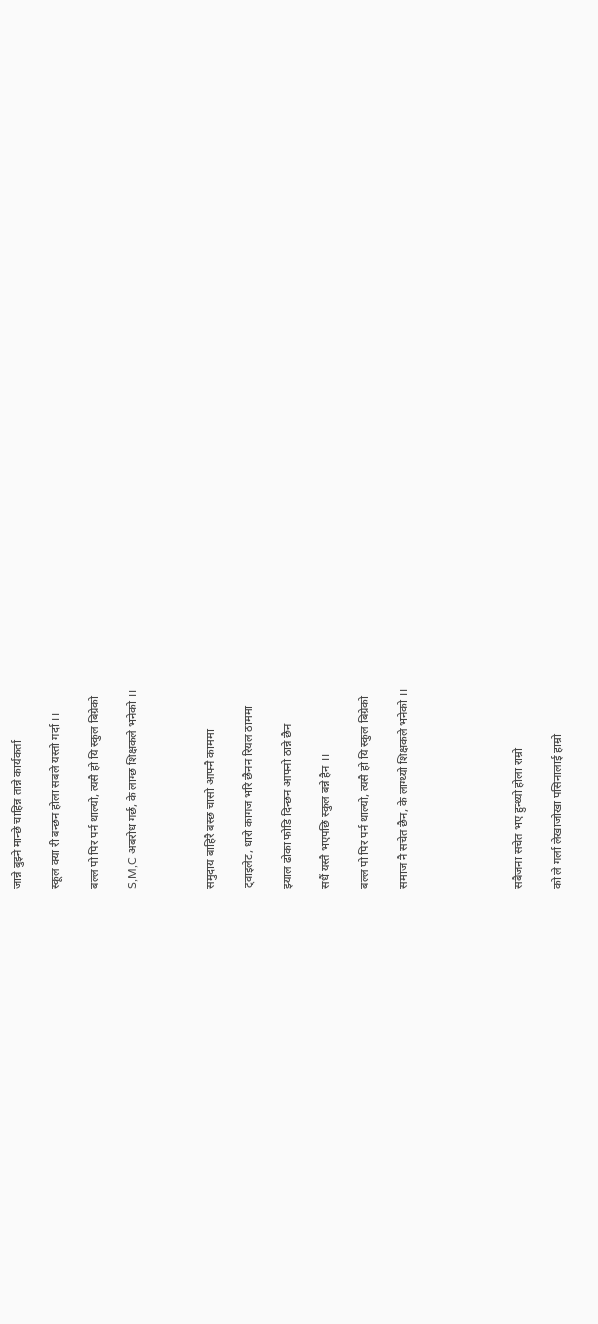जान्ने बुझ्ने मान्छे चाहिन्न तान्ने कार्यकर्ता

स्कूल क्या री बन्छन होला सबले यस्तो गर्दा ।।

बल्ल पो पिर पर्न थाल्यो, त्यसै हो यि स्कुल बिग्रेको

S,M,C अबरोध गर्छ, के लाग्छ शिक्षकले भनेको ।।



समुदाय बाहिरै बस्छ चासो आफ्नै काममा

ट्वाइलेट, धारो कागज भरि छैनन रियल ठाममा

झ्याल ढोका फोडि दिन्छन आफ्नो ठान्ने छैन

सधैं यस्तै भएपछि स्कुल बन्ने हैन ।।

बल्ल पो पिर पर्न थाल्यो, त्यसै हो यि स्कुल बिग्रेको

समाज नै सचेत छैन, के लाग्थ्यो शिक्षकले भनेको ।।





सबैजना सचेत भए हुन्थ्यो होला राम्रो

को ले गर्ला लेखाजोखा पसिनालाई हाम्रो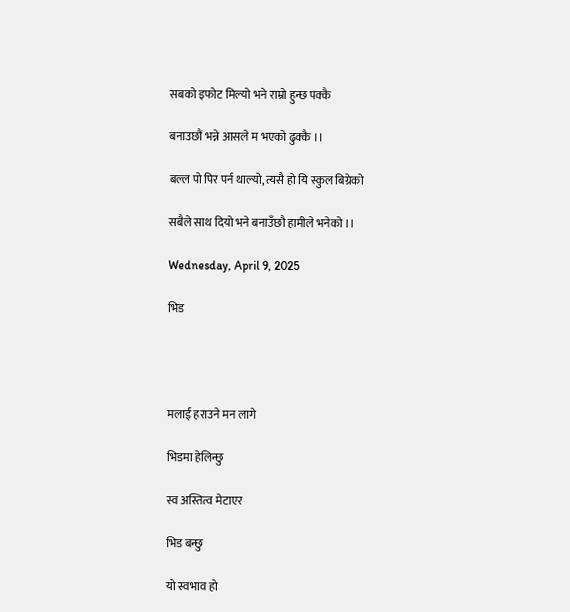सबको इफोट मिल्यो भने राम्रो हुन्छ पक्कै

बनाउछौं भन्ने आसले म भएको ढुक्कै ।।

बल्ल पो पिर पर्न थाल्यो, त्यसै हो यि स्कुल बिग्रेको

सबैले साथ दियो भने बनाउँछौ हामीले भनेको ।।

Wednesday, April 9, 2025

भिड




मलाई हराउने मन लागे

भिडमा हेलिन्छु

स्व अस्तित्व मेटाएर

भिड बन्छु

यो स्वभाव हो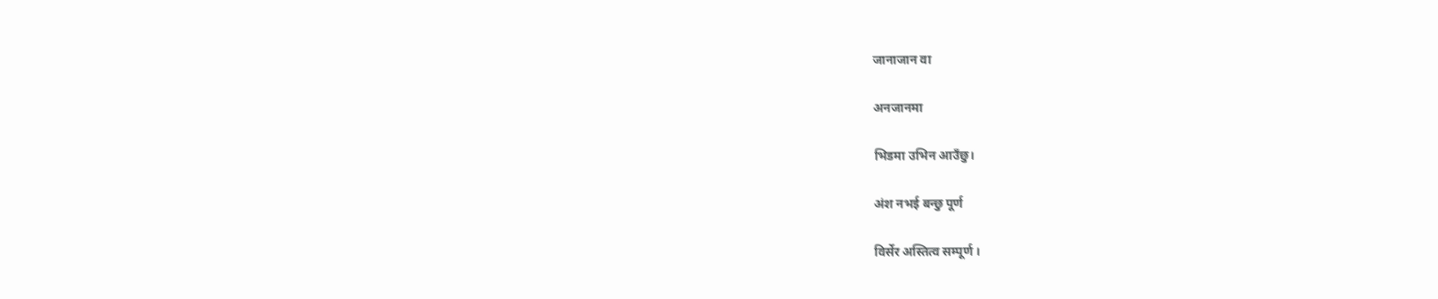जानाजान वा

अनजानमा

भिडमा उभिन आउँछु।

अंश नभई बन्छु पूर्ण

विर्सेर अस्तित्व सम्पूर्ण ।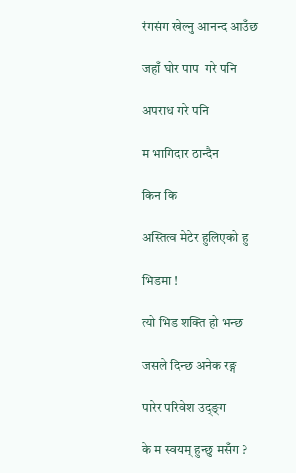रंगसंग खेल्नु आनन्द आउँछ

जहाँ घोर पाप  गरे पनि

अपराध गरे पनि

म भागिदार ठान्दैन

किन कि

अस्तित्व मेटेर हुलिएको हु

भिडमा !

त्यो भिड शक्ति हो भन्छ

जसले दिन्छ अनेक रङ्ग

पारेर परिवेश उद्‌ङ्‌ग

के म स्वयम् हुन्छु मसँग ?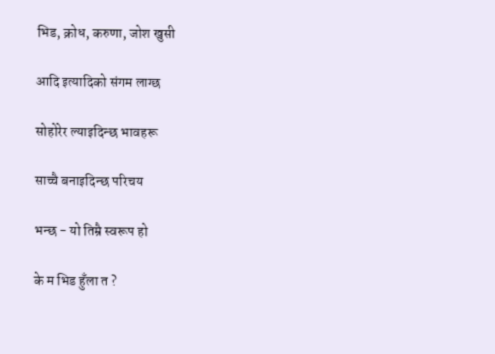भिड, क्रोध, करुणा, जोश खुसी

आदि इत्यादिको संगम लाग्छ

सोहोरेर ल्याइदिन्छ भावहरू

साच्चै बनाइदिन्छ परिचय

भन्छ - यो तिम्रै स्वरूप हो

के म भिड हुँला त ?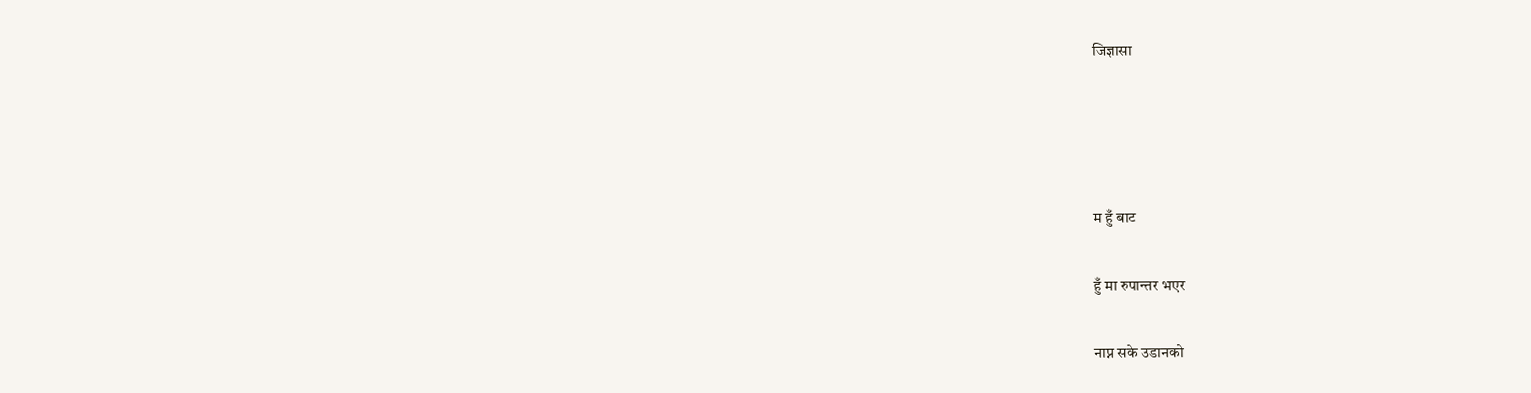जिज्ञासा




म हुँ बाट

हुँ मा रुपान्तर भएर

नाप्न स‌के उडान‌को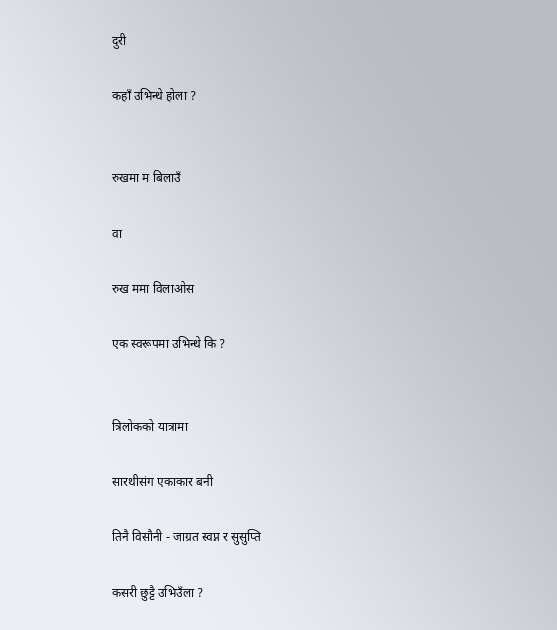दुरी

कहाँ उभिन्थे होला ?


रुखमा म बिलाउँ

वा

रुख ममा विलाओस

एक स्वरूपमा उभिन्थे कि ?


त्रिलोकको यात्रामा

सारथीसंग एकाकार बनी

तिनै विसौनी - जाग्रत स्वप्न र सुसुप्ति

कसरी छुट्टै उभिउँला ?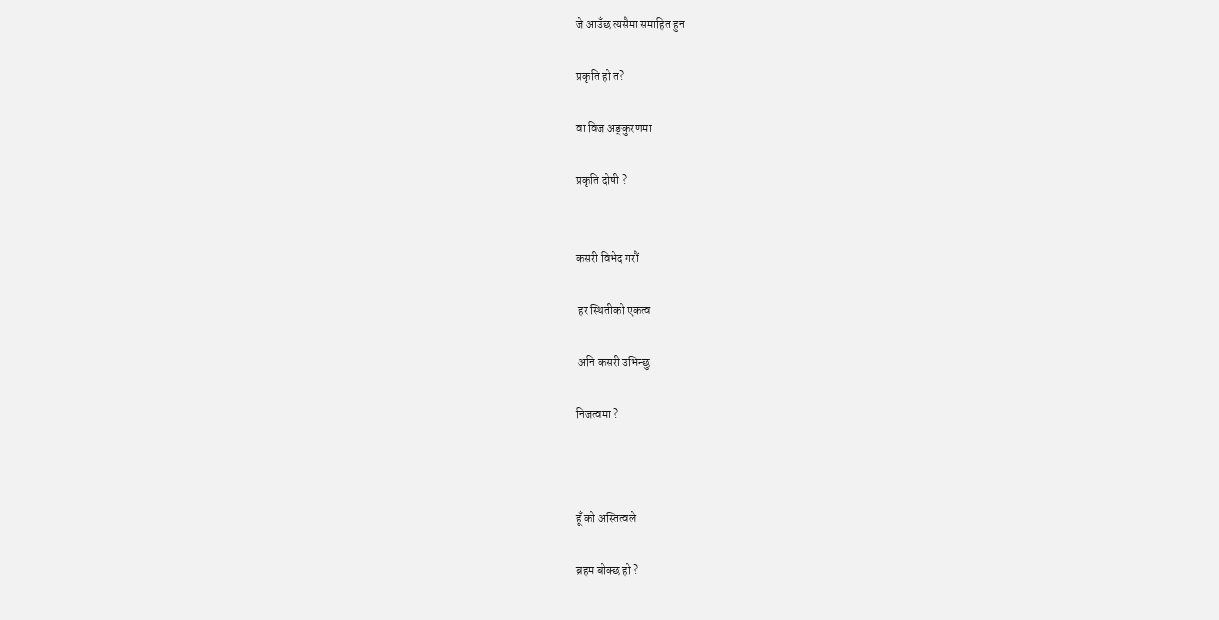जे आउँछ त्यसैमा स‌माहित हुन

प्रकृति हो त?

वा विज अङ्‌‌कुरणमा

प्रकृति दोषी ?


कसरी विभेद गरौं

 हर स्थितीको एकत्व

 अनि कसरी उभिन्छु

निजत्वमा ?



हूँ को अस्तित्वले

ब्रहम बोक्छ हो ?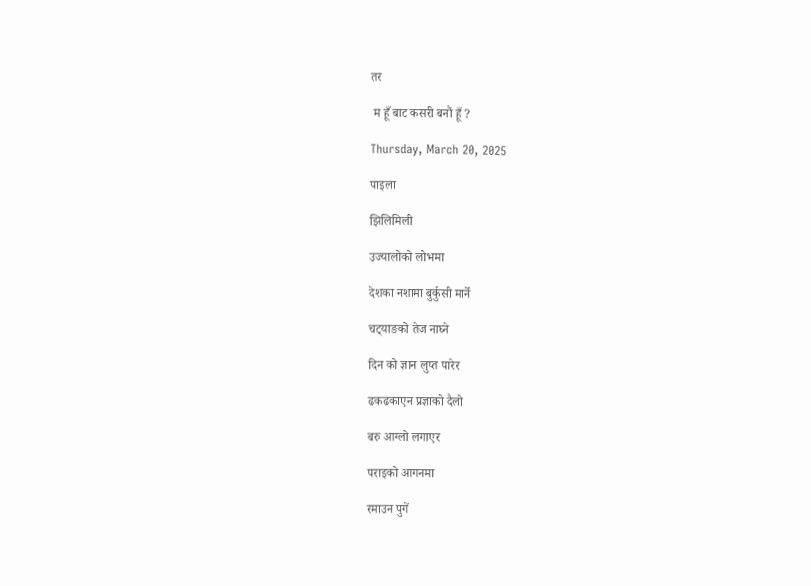तर

 म हूँ बाट कसरी बनौं हूँ ?

Thursday, March 20, 2025

पाइला

झिलिमिली

उज्यालोको लोभमा

देशका नशामा बुर्कुसी मार्ने

चट्‌‌याङको तेज नाघ्ने

दिन को ज्ञान लुप्त पारेर

ढकढकाएन प्रज्ञाको दैलो

बरु आग्लो लगाएर

पराइको आगनमा

रमाउन पुगें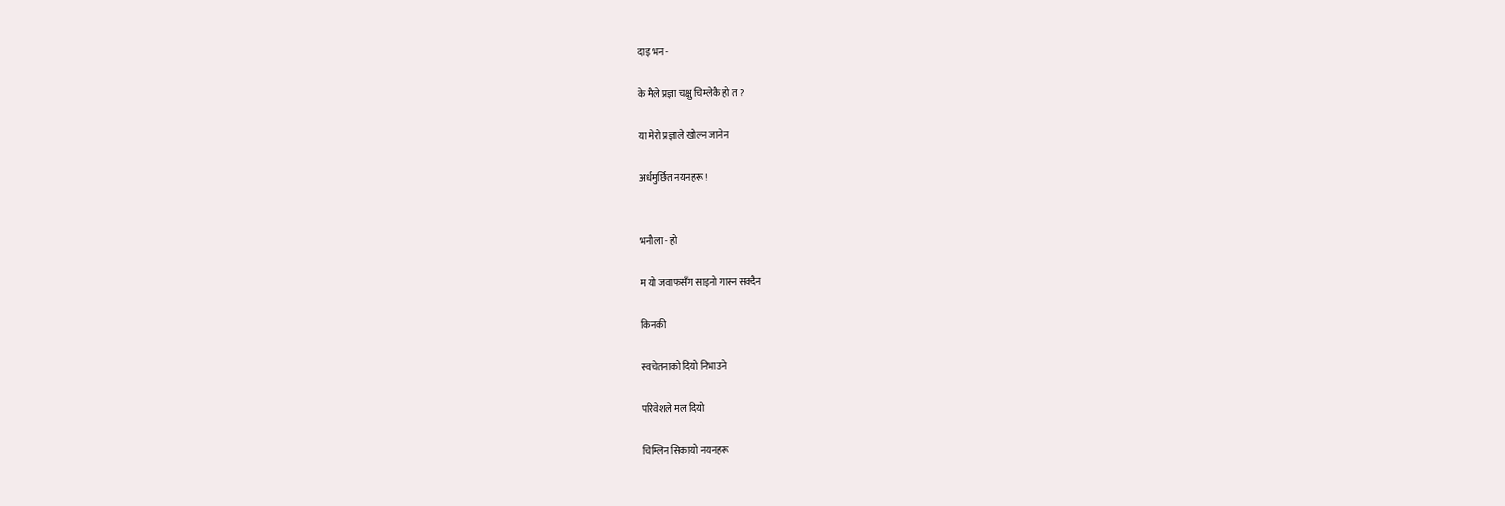दाइ भन -

के मैले प्रज्ञा चक्षु चिम्लेकै हो त ?

या मेरो प्रज्ञाले खोल्न जानेन

अर्धमुर्छित नयनहरू !


भनौला - हो

म यो जवाफसँग साइनो गास्न सक्दैन

किनकी

स्वचेतनाको दियो निभाउने

परिवेशले मल दियो

चिम्लिन सिकायो नयनहरू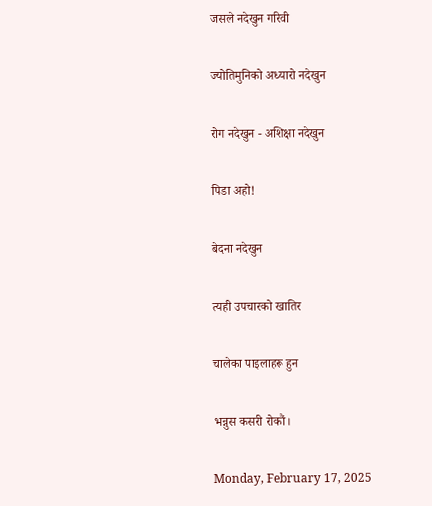जसले नदेखुन गरिवी

ज्योतिमुनिको अध्यारो नदेखुन

रोग नदेखुन - अशिक्षा नदेखुन

पिडा अहो!

बेदना नदेखुन

त्यही उपचारको खातिर

चालेका पाइलाहरू हुन

भन्नुस कसरी रोकौं।

Monday, February 17, 2025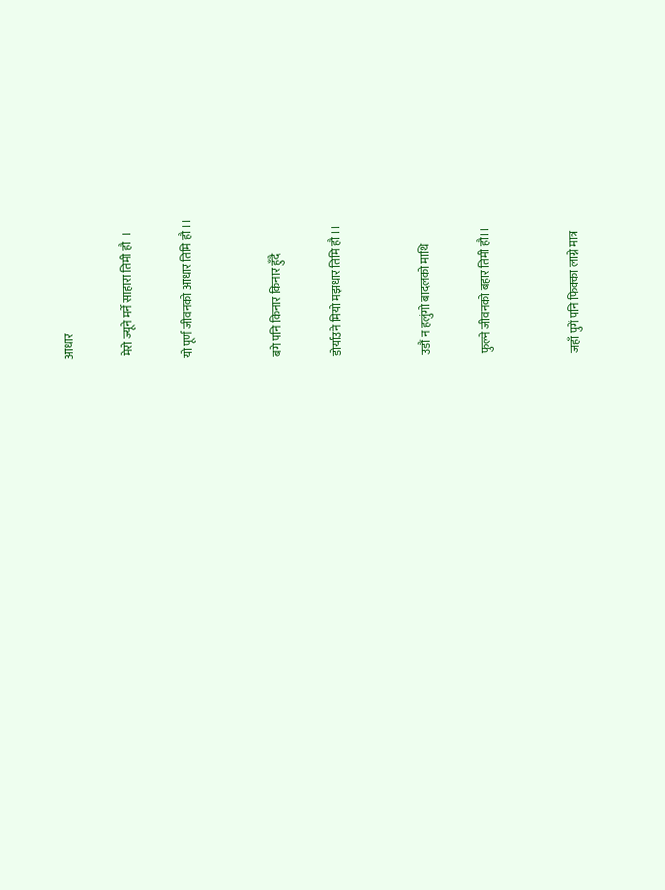आधार

 मेरो ज्यूने मर्ने साहारा तिमी हौ  ।

यो पूर्ण जीवनको आधार तिमि हौ ।।


बगे पनि किनार किनार हुँदै

डो‌र्याउने मियो मझधार तिमि हौ ।।


उडौं न हलुंगो बादलको माथि

फुल्ने जीवन‌को बहार तिमी हौ।।


जहाँ पुगें पनि फिक्का लाग्ने मात्र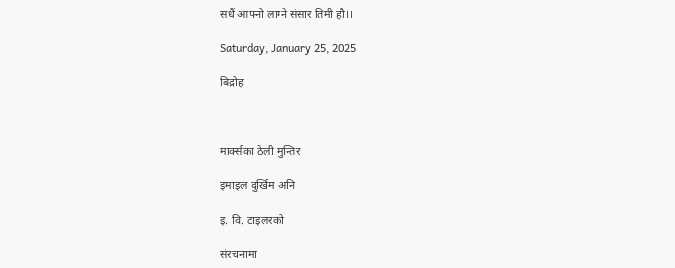सधैं आफ्नो लाग्ने संसार तिमी हौ।।

Saturday, January 25, 2025

बिद्रोह



मार्क्सका ठेली मुन्तिर

इमाइल दुर्खिम अनि

इ. वि. टाइलरको

संरचनामा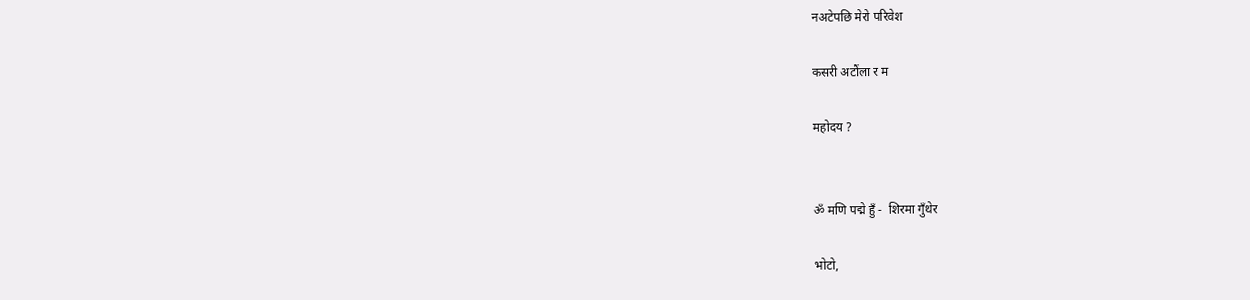नअटेपछि मेरो परिवेश

कसरी अटौंला र म

महोदय ?


ॐ मणि पद्मे हुँ -  शिरमा गुँथेर

भोटो,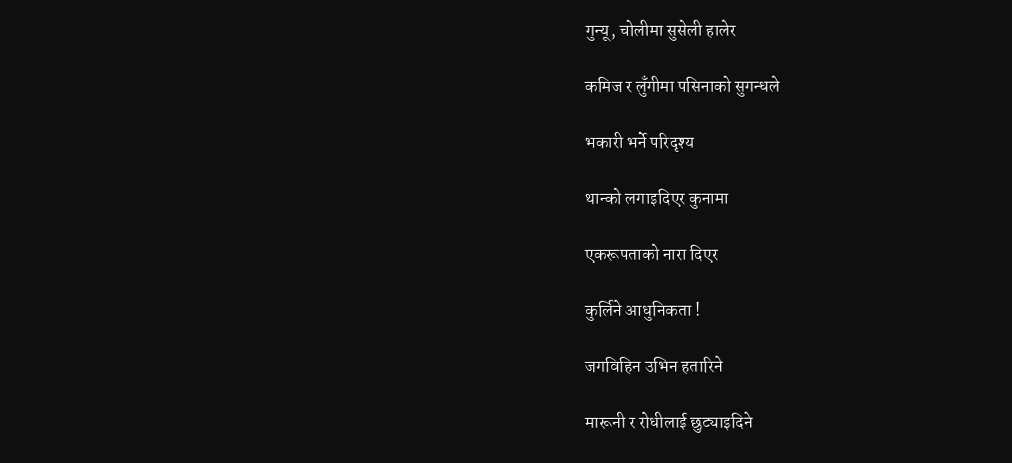गुन्यू, चोलीमा सुसेली हालेर

कमिज र लुँगीमा पसिनाको सुगन्धले

भकारी भर्ने परिदृश्य

थान्को लगाइदिएर कुनामा

एकरूपताको नारा दिएर

कुर्लिने आधुनिकता !

जगविहिन उभिन हतारिने

मारूनी र रोधीलाई छुट्याइदिने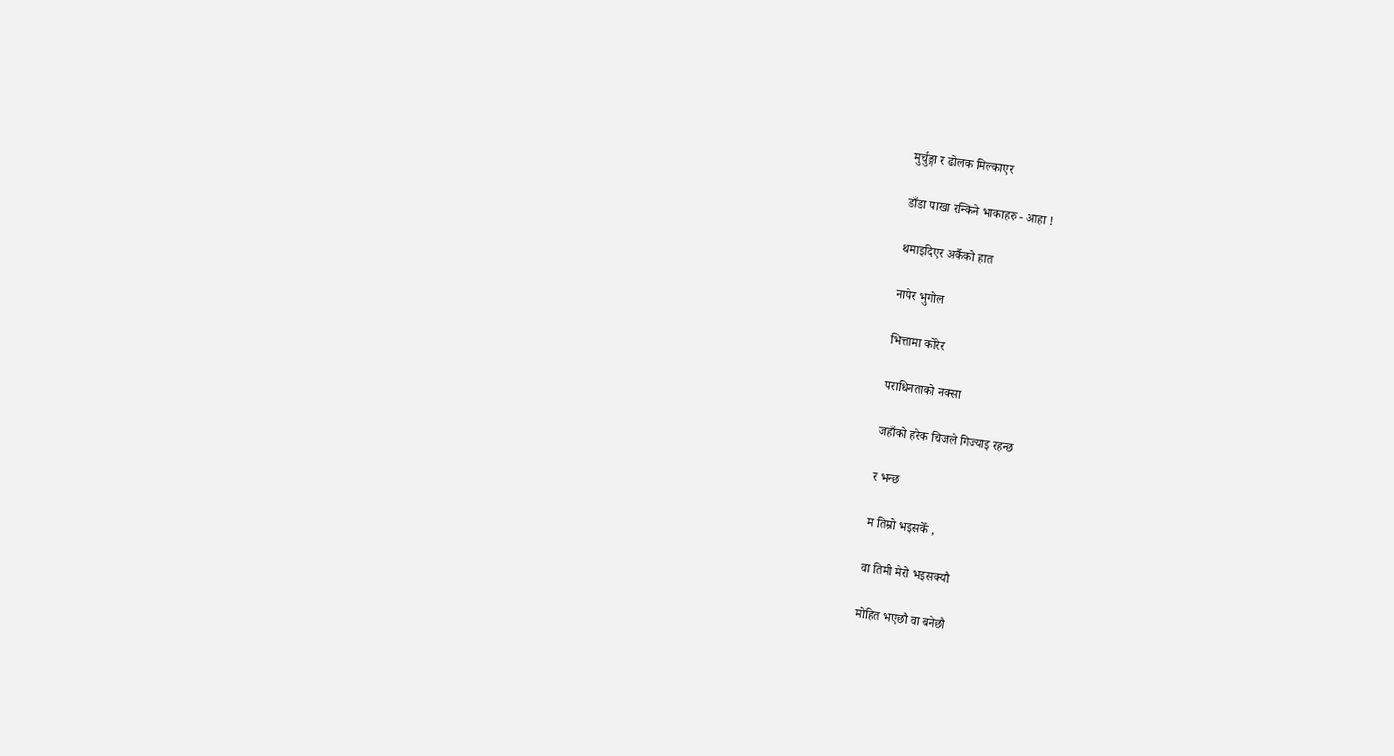मुर्चुङ्गा र ढोलक मिल्काएर

डाँडा पाखा रन्किने भाकाहरु - आहा !

थमाइदिएर अर्कैको हात

नापेर भुगोल

भित्तामा कोरेर

पराधिनताको नक्सा

जहाँको हरेक चिजले गिज्याइ रहन्छ

र भन्छ

म तिम्रो भइसकेँ ,

वा तिमी मेरो भइसक्यौ

मोहित भएछौ वा बनेछौ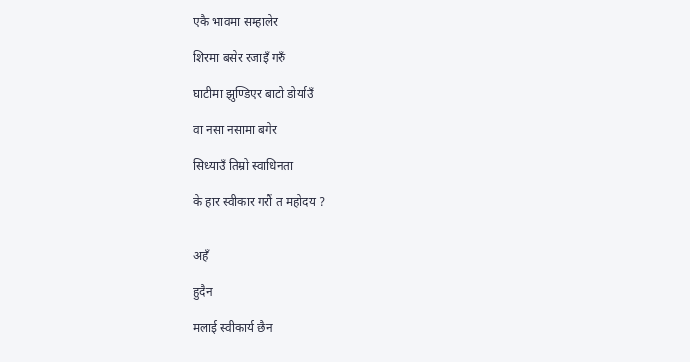एकै भावमा सम्हालेर

शिरमा बसेर रजाइँ गरुँ

घाटीमा झुण्डिएर बाटो डोर्याउँ

वा नसा नसामा बगेर

सिध्याउँ तिम्रो स्वाधिनता

के हार स्वीकार गरौं त महोदय ?


अहँ

हुदैन

मलाई स्वीकार्य छैन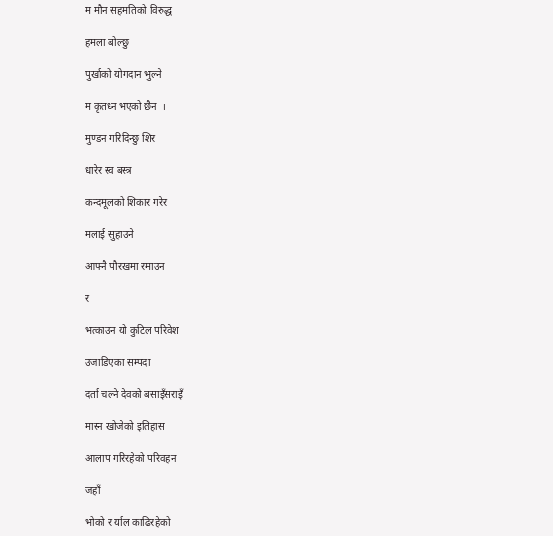म मौन सहमतिको विरुद्ध

हमला बोल्छु

पुर्खाको योगदान भुल्ने

म कृतध्न भएको छैन  ।

मुण्डन गरिदिन्छु शिर

धारेर स्व बस्त्र

कन्दमूलको शिकार गरेर

मलाई सुहाउने

आफ्नै पौरखमा रमाउन

र

भत्काउन यो कुटिल परिवेश

उजाडिएका सम्पदा

दर्ता चल्ने देवको बसाइँसराइँ

मास्न खोजेको इतिहास

आलाप गरिरहेको परिवहन

जहाँ

भोको र र्याल काढिरहेको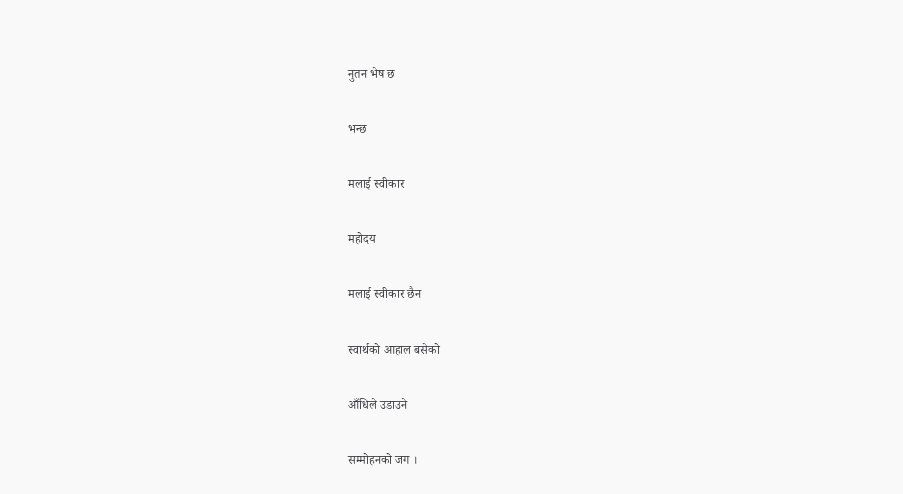नुतन भेष छ

भन्छ

मलाई स्वीकार

महोदय

मलाई स्वीकार छैन

स्वार्थको आहाल बसेको

आँधिले उडाउने

सम्मोहनको जग ।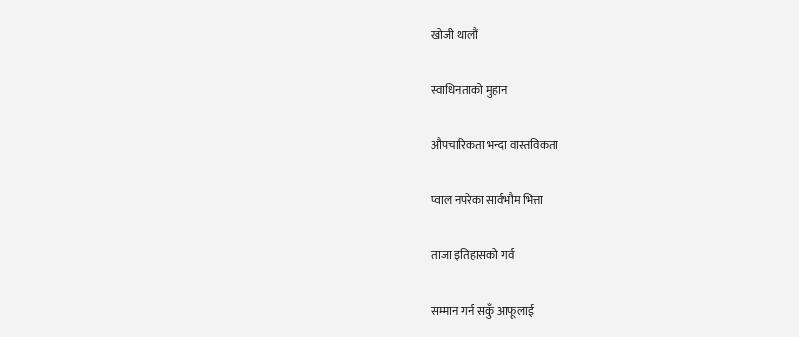खोजी थालौं

स्वाधिनताको मुहान

औपचारिकता भन्दा वास्तविकता

प्वाल नपरेका सार्वभौम भित्ता

ताजा इतिहासको गर्व

सम्मान गर्न सकुँ आफूलाई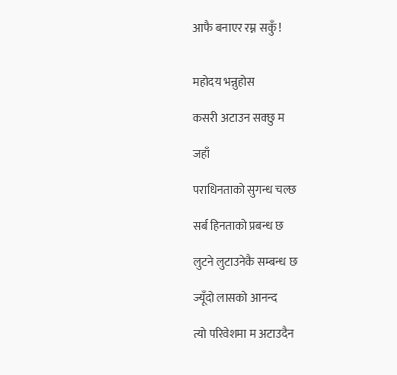आफै बनाएर रम्न सकुँ !


महोदय भन्नुहोस

कसरी अटाउन सक्छु म

जहाँ

पराधिनताको सुगन्ध चल्छ

सर्ब हिनताको प्रबन्ध छ

लुटने लुटाउनेकै सम्बन्ध छ

ज्यूँदो लासको आनन्द

त्यो परिवेशमा म अटाउदैन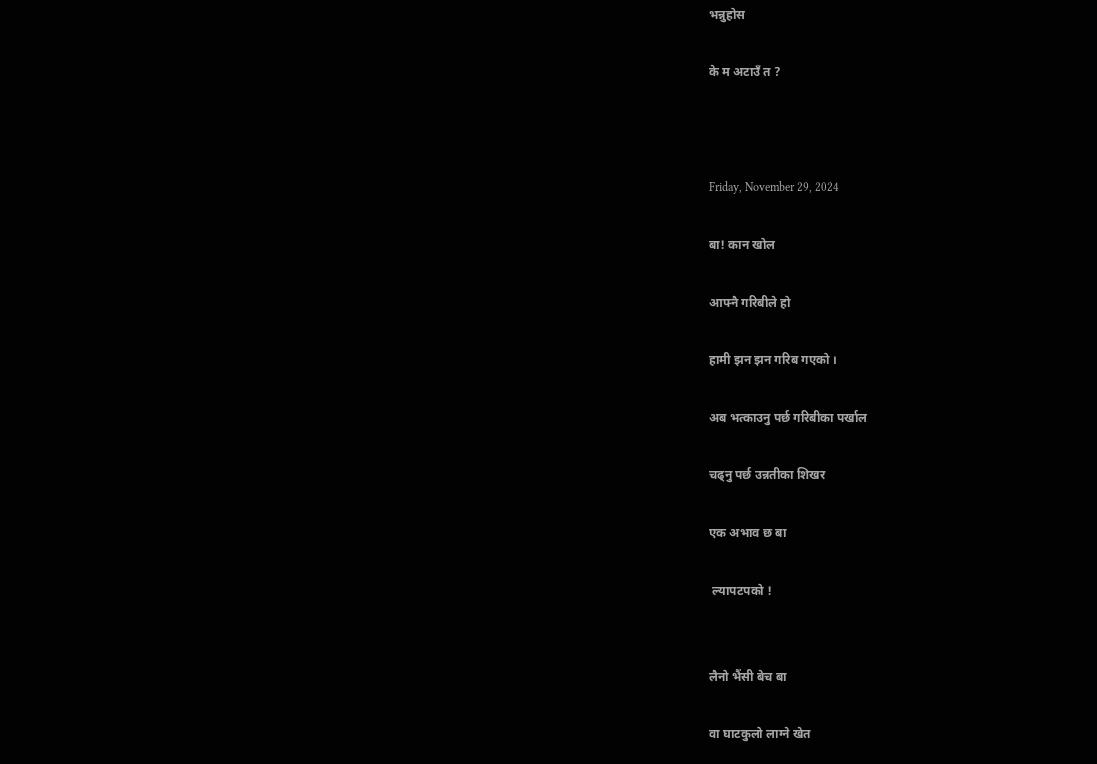भन्नुहोस

के म अटाउँ त ?



Friday, November 29, 2024

बा! कान खोल

आफ्नै गरिबीले हो

हामी झन झन गरिब गए‌को ।

अब भत्काउनु पर्छ गरिबीका पर्खाल

चढ्नु पर्छ उन्नतीका शिखर

एक अभाव छ बा

 ल्यापटपको !


लैनो भैंसी बेच बा

वा घाटकुलो लाग्ने खेत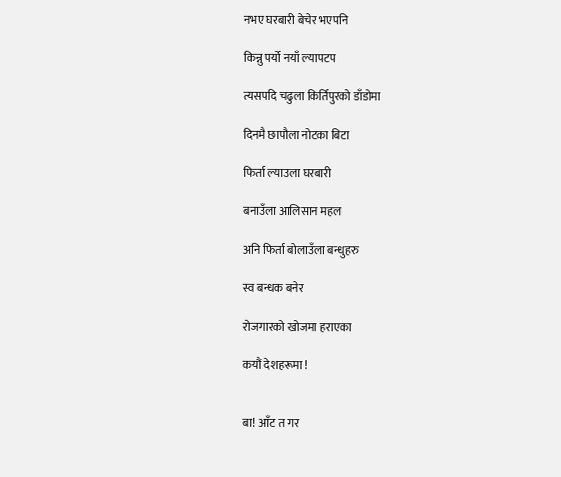नभए घरबारी बेचेर भएपनि

किन्नु प‌र्यो नयाँ ल्यापटप

त्यस‌पदि चढुला किर्तिपुरको डाँडोमा

दिनमै छापौला नोटका बिटा

फिर्ता ल्याउला घरबारी

बनाउँला आलिसान महल

अनि फिर्ता बोलाउँला बन्धुहरु

स्व बन्धक बनेर

रोजगारको खोजमा हराएका

कयौं देशहरूमा !


बा! आँट त गर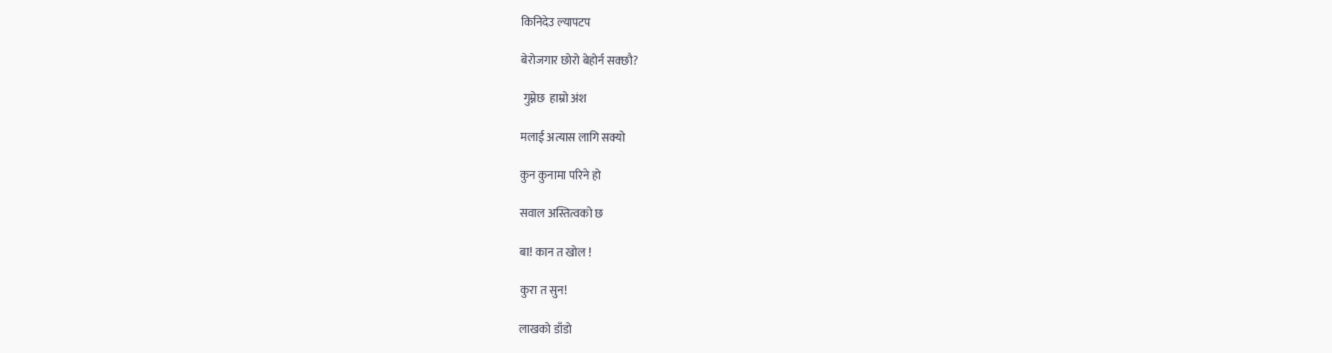किनिदेउ ल्यापटप

बेरोजगार छोरो बेहोर्न सक्छौ?

 गुम्नेछ  हाम्रो अंश

मलाई अत्यास लागि सक्यो

कुन कुनामा परिने हो

सवाल अस्तित्वको छ

बा! कान त खोल !

कुरा त सुन!

लाखको डाँडो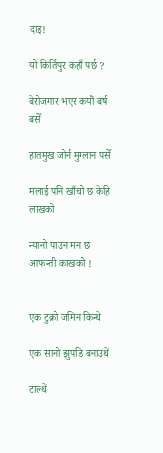दाइ!

यो किर्तिपुर कहाँ पर्छ ?

बेरोजगार भएर कयौं बर्ष बसेँ

हातमुख जोर्न मुग्लान पसेँ

मलाई पनि खाँचो छ केहि लाखको

न्यानो पाउन मन छ आफन्ती काखको !


एक टुक्रो जमिन किन्थे

एक सानो झुपडि बनाउथें

टाल्थें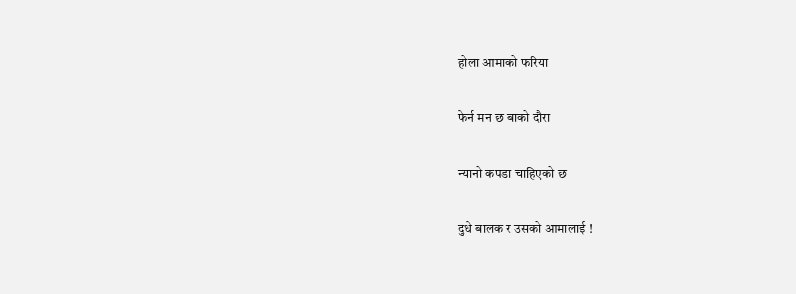होला आमाको फरिया

फेर्न मन छ बाको दौरा

न्यानो कपडा चाहिएको छ

दुधे बालक र उस‌को आमालाई !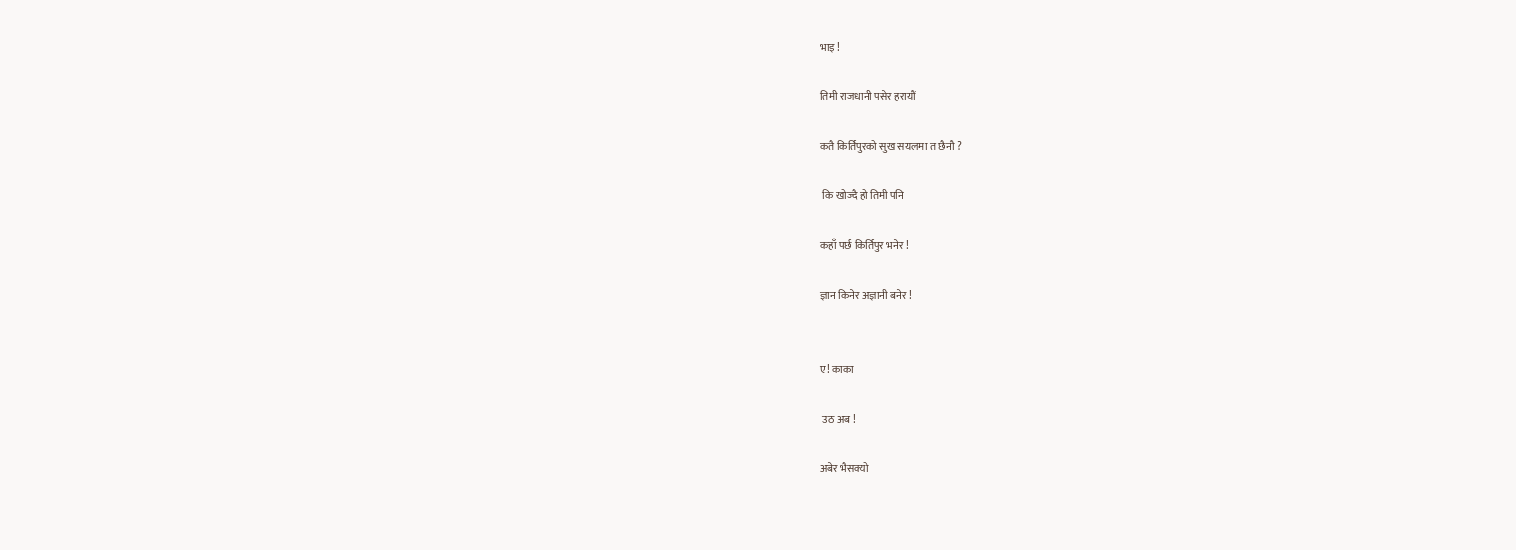भाइ !

तिमी राजधानी पसेर हरायौं

कतै किर्तिपुरको सुख सयलमा त छैनौ ?

 कि खोज्दै हो तिमी पनि

कहाँ पर्छ किर्तिपुर भनेर !

ज्ञान किनेर अज्ञानी बनेर !


ए! काका

 उठ अब !

अबेर भैसक्यो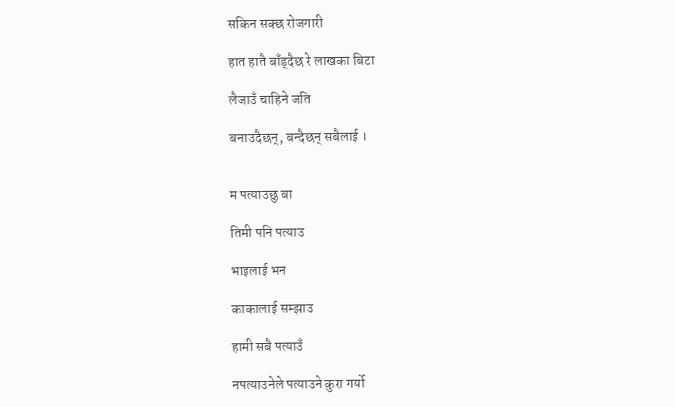सकिन सक्छ रोजगारी

हात हातै बाँड्‌दैछ रे लाखका बिटा

लैजाउँ चाहिने जति

बनाउदैछन्, बन्दैछन् सबैलाई ।


म पत्याउछु बा

तिमी पनि पत्याउ

भाइलाई भन

काकालाई सम्झाउ

हामी सबै पत्याउँ

नपत्याउनेले पत्याउने कुरा ग‌र्यो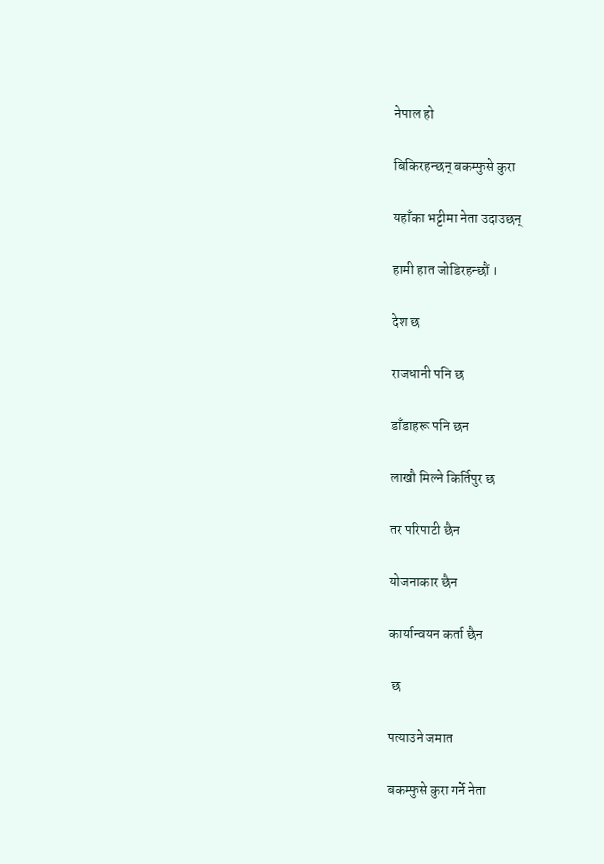नेपाल हो

बिकिरहन्छन् बकम्फुसे कुरा

यहाँका भट्टीमा नेता उदाउछन्

हामी हात जोडिरहन्छौं ।

देश छ

राजधानी पनि छ

डाँडाहरू पनि छन

लाखौ मिल्ने किर्तिपुर छ

तर परिपाटी छैन

योजनाकार छैन

कार्यान्वयन कर्ता छैन

 छ

पत्याउने जमात

बकम्फुसे कुरा गर्ने नेता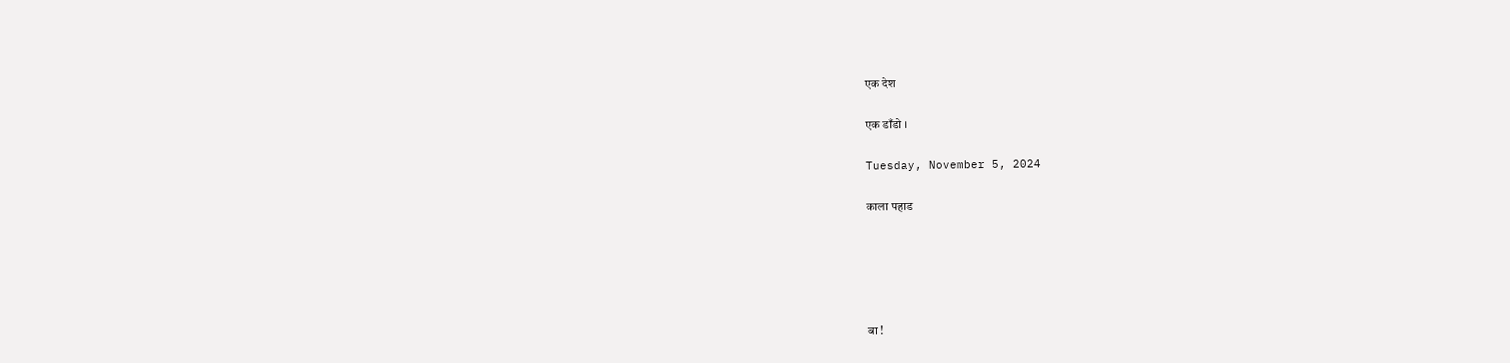एक देश

एक डाँडो ।

Tuesday, November 5, 2024

काला पहाड





बा !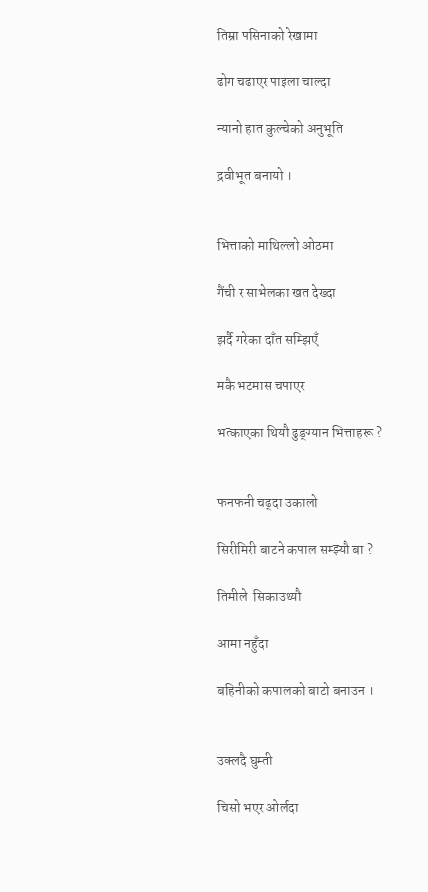तिम्रा पसिनाको रेखामा

ढोग चढाएर पाइला चाल्दा

न्यानो हात कुल्चेको अनु‌भूति

द्रवीभूत बनायो ।


भित्ताको माथिल्लो ओठ‌मा

गैंची र साभेलका खत देख्दा

झर्दै गरेका दाँत सम्झिएँ

मकै भटमास चपाएर

भत्काएका थियौ ढुङ्ग्यान भित्ताहरू ?


फनफनी चढ्दा उकालो

सिरीमिरी बाटने कपाल सम्झ्यौ बा ?

तिमीले  सिकाउथ्यौ

आमा नहुँदा

बहिनीको कपालको बाटो बनाउन ।


उक्लदै घुम्ती

चिसो भएर ओर्लदा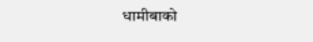धामीबाको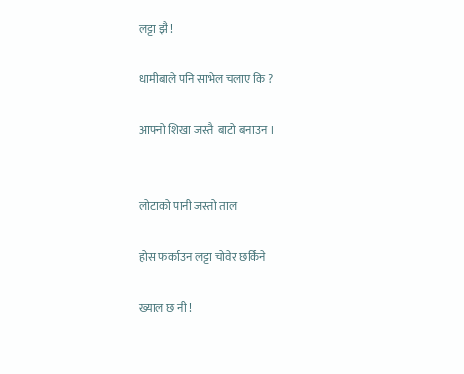लट्टा झै‌ं !

धामीबाले पनि साभेल चलाए कि ?

आफ्नो शिखा जस्तै  बाटो बनाउन ।


लोटाको पानी जस्तो ताल

होस फर्काउन लट्टा चोवेर छर्किने

ख्याल छ नी !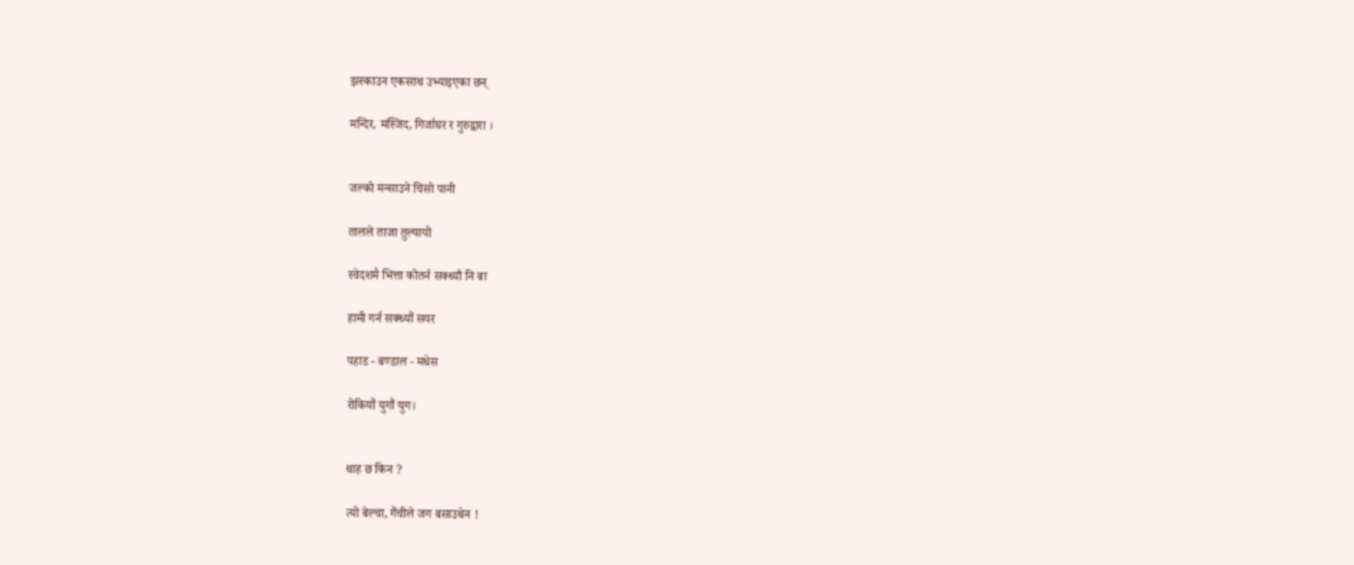झस्काउन एकसाथ उभ्याइएका छन्

मन्दिर, मस्जिद, गिर्जाघर र गुरुद्वारा ।


जल्को मन्साउने चिसो पानी

तालले ताजा तुल्यायो

स्वेदशमै भित्ता कोतर्न सक्थ्यौ नि बा

हामी गर्न सक्थ्यौं सयर

पहाड - बण्डाल - मधेस

रोकियौं युगौं युग।


थाह छ किन ?

त्यो बेल्चा, गैंचीले जग बसाउथेन !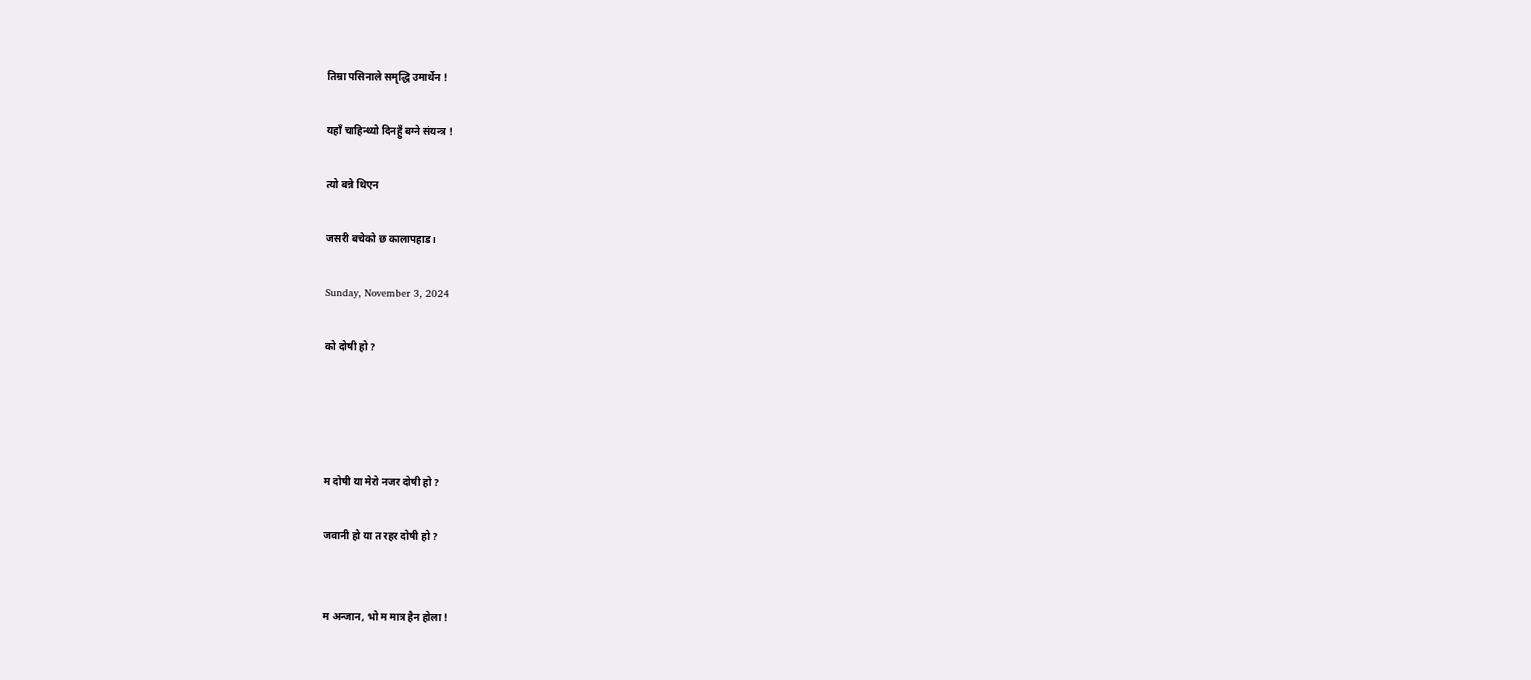तिम्रा पसिनाले समृ‌द्धि उमार्थेन !

यहाँ चाहिन्थ्यो दिनहुँ बग्ने संयन्त्र !

त्यो बन्ने थिएन

जसरी बचेको छ कालापहाड।

Sunday, November 3, 2024

को दोषी हो ?




म दोषी या मेरो नजर दोषी हो ?

जवानी हो या त रहर दोषी हो ?


म अन्जान, भो म मात्र हैन होला !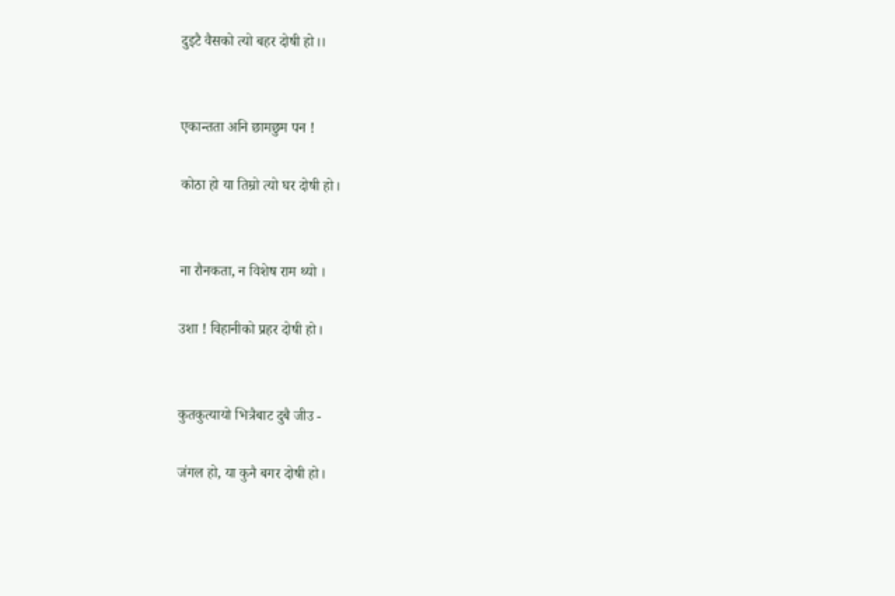दुइटै वैस‌को त्यो बहर दोषी हो।।


एकान्तता अनि छामछुम पन !

कोठा हो या तिम्रो त्यो घर दोषी हो।


ना रौनकता, न विशेष राम थ्यो ।

उशा ! विहानीको प्रहर दोषी हो।


कुतकुत्यायो भित्रैबाट दुबै जीउ -

जंगल हो, या कुनै बगर दोषी हो।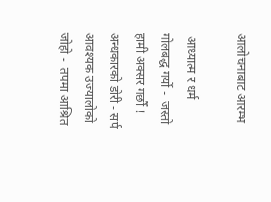आलोचनाबाट आरम्भ

 आध्यात्म र धर्म  गोलबद्ध गर्यो -  जस्तो हामी अक्सर गर्छौं !  अन्धकारको डोरी - सर्प  आवश्यक उज्यालोको जोहो -  तपमा आश्रित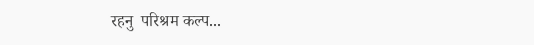रहनु  परिश्रम कल्प...